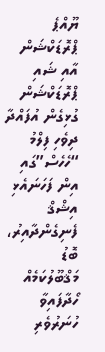ޔޫއްޕެ ޕްރޮޑަކްޝަން އާއި ޝައި ޕްރޮޑަކްޝަން ގުޅިގެން އުފައްދާ ދިވެހި ފިލްމު “ހެހެސް”ގައި އިން ފަހަނައެޅި އިޝްޤް ފެނިގެންދާއިރު، ބޮޑު މަޤްބޫލުކަމެއް ހޯދާފައިވާ ހުނަރުވެރި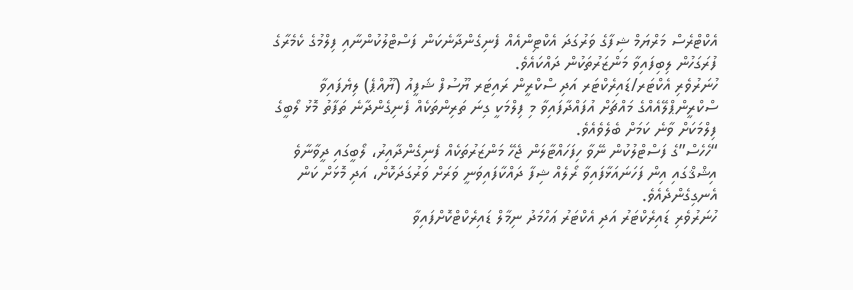އެކްޓްރެސް މަރްޔަމް ޝިފާގެ ވަރުގަދަ އެކްޓިންއެއް ފެނިގެންދާނެކަން ފަސްޓްލުކުންނާއި ފިލްމުގެ ކެމެރާގެ ފުރަގަހުން ލިބިފައިވާ މަންޒަރުތަކުން ދައްކައެވެ.
ހުނަރުވެރި އެކްޓަރ/ޑައިރެކްޓަރ އަދި ސްކްރީން ރައިޓަރ ޔޫސުފް ޝަފީއު (ޔޫއްޕެ) ލިޔެފައިވާ ސްކްރީންޕްލޭއެއްގެ މައްޗަށް އުފައްދާފައިވާ މި ފިލްމަކީ ގިނަ ތަރިންތަކެއް ފެނިގެންދާނެ ތަފާތު މޮޅު ލޯބީގެ ފިލްމަކަށް ވާނެ ކަމަށް ބެލެވެއެވެ.
“ހެހެސް”ގެ ފަސްޓްލުކުން ނޭވާ ހިފަހައްޓާލަން ޖެހޭ މަންޒަރުތަކެއް ފެނިގެންދާއިރު، ލޯބީގައި ދީވާނާވެ އިޝްޤްގައި އިން ފަހަނައަޅާފައިވާ ރޯލެއް ޝިފާ ދައްކާފައިވަނީ ވަރަށް ވަރުގަދަކޮށް، އަދި މޮޅަށް ކަން އެނގިގެންދެއެވެ.
ހުނަރުވެރި ޑައިރެކްޓަރު އަދި އެކްޓަރު ޢަހްމަދު ނިމާލް ޑައިރެކްޓްކޮށްފައިވާ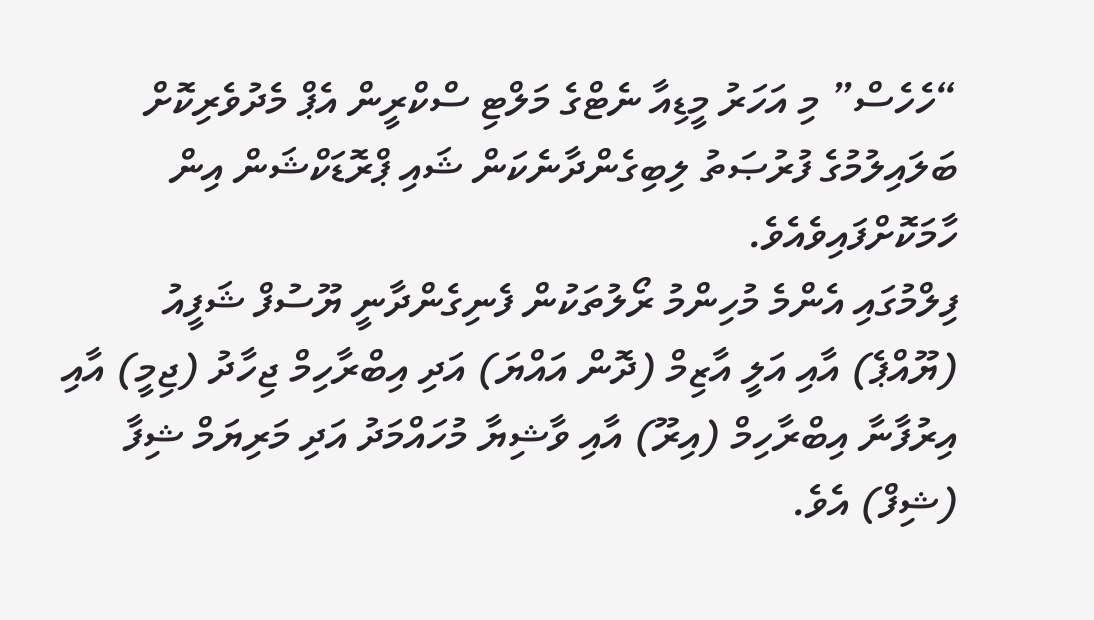“ހެހެސް” މި އަހަރު މީޑިއާ ނެޓްގެ މަލްޓި ސްކްރީން އެޕް މެދުވެރިކޮށް ބަލައިލުމުގެ ފުރުޞަތު ލިބިގެންދާނެކަން ޝައި ޕްރޮޑަކްޝަން އިން ހާމަކޮށްފައިވެއެވެ.
ފިލްމުގައި އެންމެ މުހިންމު ރޯލުތަކުން ފެނިގެންދާނީ ޔޫސުފް ޝަފީއު (ޔޫއްޕެ) އާއި އަލީ އާޒިމް (ދޮން އައްޔަ) އަދި އިބްރާހިމް ޖިހާދު (ޖިމީ) އާއި އިރުފާނާ އިބްރާހިމް (އިރޫ) އާއި ވާޝިޔާ މުހައްމަދު އަދި މަރިޔަމް ޝިފާ (ޝިފް) އެވެ.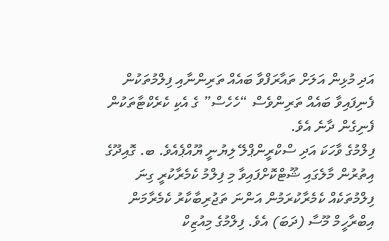އަދި މުޅިން އަލަށް ތައާރަފްވާ ބައެއް ތަރިންނާއި ފިލްމުތަކުން ފެނިފައިވާ ބައެއް ތަރިންވެސް “ހެހެސް” ގެ އެކި ކެރެކްޓާތަކުން ފެނިގެން ދާނެ އެވެ.
ފިލްމުގެ ވާހަކަ އަދި ސްކްރީންޕްލޭ ލިޔުނީ ޔޫއްޕެއެވެ. ބ. ގޮއިދޫގެ އިތުރުން މާލެގައި ޝޫޓްކޮށްފައިވާ މި ފިލްމު ކެމެރާކުރީ ގިނަ ފިލްމުތަކެއް ކެމެރާކުރަމުން އަންނަ ތަޖުރިބާކާރު ކެމެރާމަން އިބްރާހީމް މޫސާ (ދަބަ) އެވެ. ފިލްމުގެ މިއުޒިކް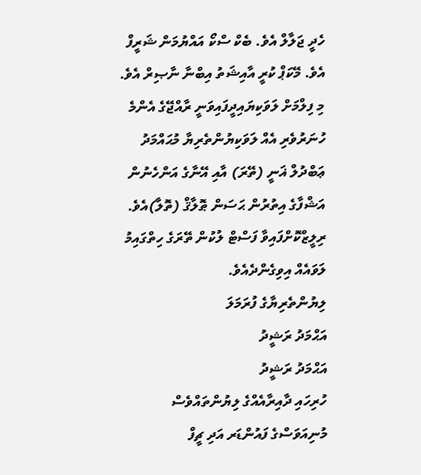ހެދީ ޖަލާލް އެވެ. ބެކް ސްކޯ އައްޔުމަން ޝަރީފް އެވެ. މޭކަޕް ކުރީ އާއިޝަތު އިބްނާ ނާޞިރް އެވެ.
މި ފިލްމަށް ލަވަކިޔައިދީފައިވަނީ ރާއްޖޭގެ އެންމެ ހުނަރުވެރި އެއް ލަވަކިޔުންތެރިޔާ މުޙައްމަދު ޢަބްދުލް ޣަނީ (ތޭރަ) އާއި އޭނާގެ އަންހެނުން އަޝްފާގެ އިތުރުން ޙަސަން ޠޮލާޤް (ތޮލާ)އެވެ. ރިލީޒްކޮށްފައިވާ ފަސްޓް ލުކުން ތޭރަގެ ހިތްގައިމު ލަވައެއް އިވިގެންދެއެވެ.
ލިޔުންތެރިޔާގެ ފުރަމަލަ
އަޙްމަދު ރަޝީދު
އަޙްމަދު ރަޝީދު
ހުރިހައި ދާއިރާއެއްގެ ލިޔުންތައްވެސް މުނިއަވަސްގެ ފައުންޑަރ އަދި ޗީފް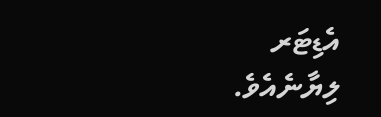އެޑިޓަރ ލިޔާނެއެވެ.